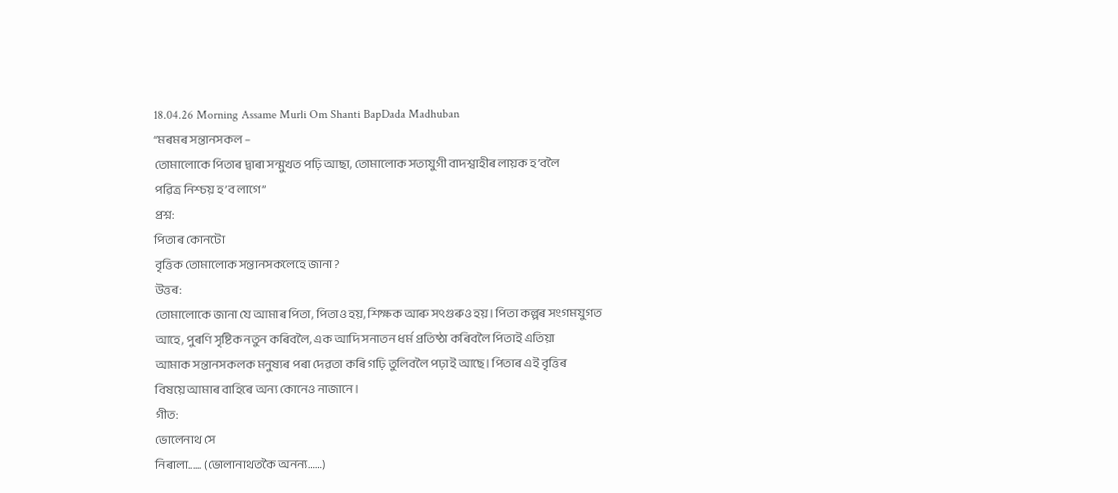18.04.26 Morning Assame Murli Om Shanti BapDada Madhuban
“মৰমৰ সন্তানসকল –
তোমালোকে পিতাৰ দ্বাৰা সন্মুখত পঢ়ি আছা, তোমালোক সত্যযুগী বাদশ্বাহীৰ লায়ক হ’বলৈ
পৱিত্ৰ নিশ্চয় হ’ব লাগে”
প্ৰশ্ন:
পিতাৰ কোনটো
বৃত্তিক তোমালোক সন্তানসকলেহে জানা?
উত্তৰ:
তোমালোকে জানা যে আমাৰ পিতা, পিতাও হয়, শিক্ষক আৰু সৎগুৰুও হয়। পিতা কল্পৰ সংগমযুগত
আহে, পুৰণি সৃষ্টিক নতুন কৰিবলৈ, এক আদি সনাতন ধৰ্ম প্ৰতিষ্ঠা কৰিবলৈ পিতাই এতিয়া
আমাক সন্তানসকলক মনুষ্যৰ পৰা দেৱতা কৰি গঢ়ি তুলিবলৈ পঢ়াই আছে। পিতাৰ এই বৃত্তিৰ
বিষয়ে আমাৰ বাহিৰে অন্য কোনেও নাজানে।
গীত:
ভোলেনাথ সে
নিৰালা...... (ভোলানাথতকৈ অনন্য……)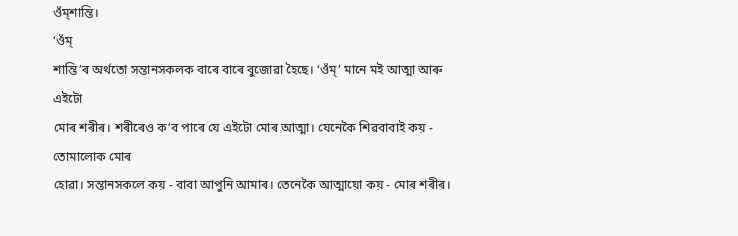ওঁম্শান্তি।
‘ওঁম্
শান্তি’ৰ অৰ্থতো সন্তানসকলক বাৰে বাৰে বুজোৱা হৈছে। ‘ওঁম্’ মানে মই আত্মা আৰু এইটো
মোৰ শৰীৰ। শৰীৰেও ক’ব পাৰে যে এইটো মোৰ আত্মা। যেনেকৈ শিৱবাবাই কয় - তোমালোক মোৰ
হোৱা। সন্তানসকলে কয় - বাবা আপুনি আমাৰ। তেনেকৈ আত্মায়ো কয় - মোৰ শৰীৰ।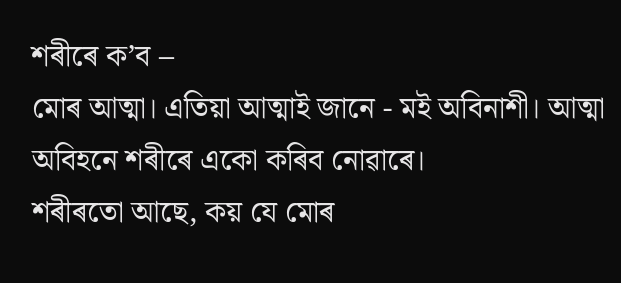শৰীৰে ক’ব –
মোৰ আত্মা। এতিয়া আত্মাই জানে - মই অবিনাশী। আত্মা অবিহনে শৰীৰে একো কৰিব নোৱাৰে।
শৰীৰতো আছে, কয় যে মোৰ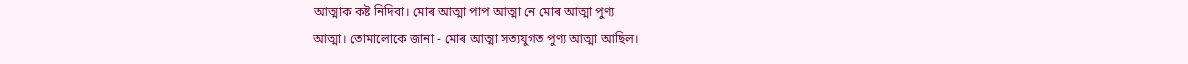আত্মাক কষ্ট নিদিবা। মোৰ আত্মা পাপ আত্মা নে মোৰ আত্মা পুণ্য
আত্মা। তোমালোকে জানা - মোৰ আত্মা সত্যযুগত পুণ্য আত্মা আছিল।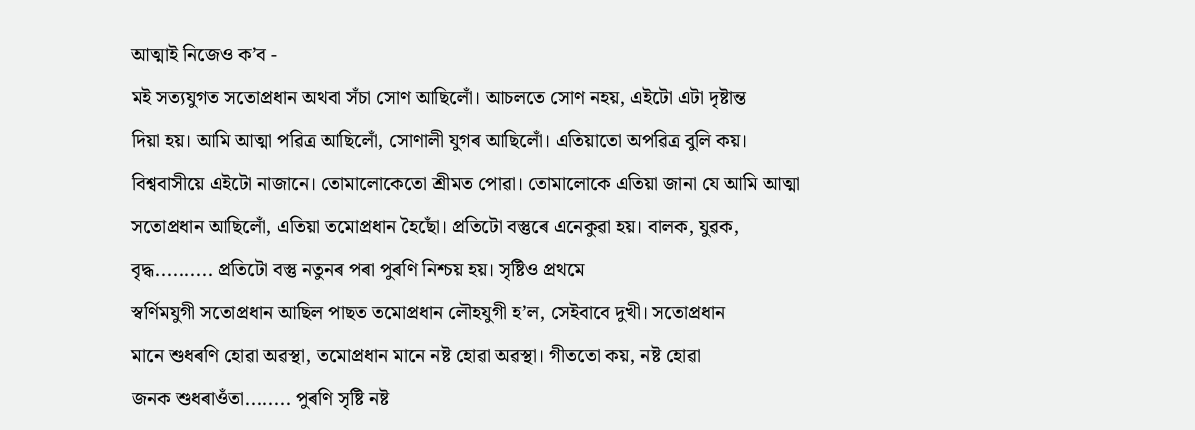আত্মাই নিজেও ক’ব -
মই সত্যযুগত সতোপ্ৰধান অথবা সঁচা সোণ আছিলোঁ। আচলতে সোণ নহয়, এইটো এটা দৃষ্টান্ত
দিয়া হয়। আমি আত্মা পৱিত্ৰ আছিলোঁ, সোণালী যুগৰ আছিলোঁ। এতিয়াতো অপৱিত্ৰ বুলি কয়।
বিশ্ববাসীয়ে এইটো নাজানে। তোমালোকেতো শ্ৰীমত পোৱা। তোমালোকে এতিয়া জানা যে আমি আত্মা
সতোপ্ৰধান আছিলোঁ, এতিয়া তমোপ্ৰধান হৈছোঁ। প্ৰতিটো বস্তুৰে এনেকুৱা হয়। বালক, যুৱক,
বৃদ্ধ.......... প্ৰতিটো বস্তু নতুনৰ পৰা পুৰণি নিশ্চয় হয়। সৃষ্টিও প্ৰথমে
স্বৰ্ণিমযুগী সতোপ্ৰধান আছিল পাছত তমোপ্ৰধান লৌহযুগী হ’ল, সেইবাবে দুখী। সতোপ্ৰধান
মানে শুধৰণি হোৱা অৱস্থা, তমোপ্ৰধান মানে নষ্ট হোৱা অৱস্থা। গীততো কয়, নষ্ট হোৱা
জনক শুধৰাওঁতা........ পুৰণি সৃষ্টি নষ্ট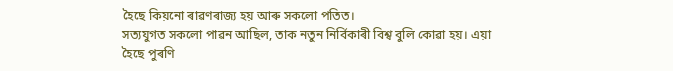হৈছে কিয়নো ৰাৱণৰাজ্য হয় আৰু সকলো পতিত।
সত্যযুগত সকলো পাৱন আছিল, তাক নতুন নিৰ্বিকাৰী বিশ্ব বুলি কোৱা হয়। এয়া হৈছে পুৰণি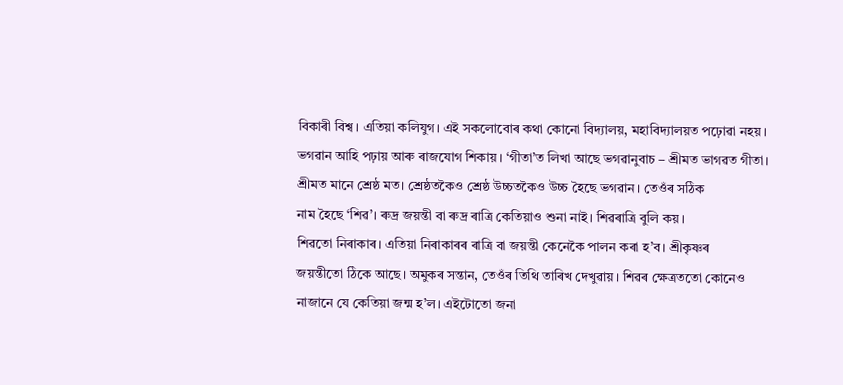বিকাৰী বিশ্ব। এতিয়া কলিযুগ। এই সকলোবোৰ কথা কোনো বিদ্যালয়, মহাবিদ্যালয়ত পঢ়োৱা নহয়।
ভগৱান আহি পঢ়ায় আৰু ৰাজযোগ শিকায়। ‘গীতা’ত লিখা আছে ভগৱানুবাচ – শ্ৰীমত ভাগৱত গীতা।
শ্ৰীমত মানে শ্ৰেষ্ঠ মত। শ্ৰেষ্ঠতকৈও শ্ৰেষ্ঠ উচ্চতকৈও উচ্চ হৈছে ভগৱান। তেওঁৰ সঠিক
নাম হৈছে ‘শিৱ’। ৰুদ্ৰ জয়ন্তী বা ৰুদ্ৰ ৰাত্ৰি কেতিয়াও শুনা নাই। শিৱৰাত্ৰি বুলি কয়।
শিৱতো নিৰাকাৰ। এতিয়া নিৰাকাৰৰ ৰাত্ৰি বা জয়ন্তী কেনেকৈ পালন কৰা হ’ব। শ্ৰীকৃষ্ণৰ
জয়ন্তীতো ঠিকে আছে। অমুকৰ সন্তান, তেওঁৰ তিথি তাৰিখ দেখুৱায়। শিৱৰ ক্ষেত্ৰততো কোনেও
নাজানে যে কেতিয়া জন্ম হ’ল। এইটোতো জনা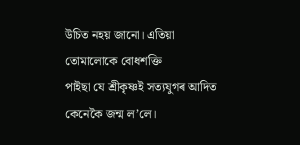উচিত নহয় জানো। এতিয়া তোমালোকে বোধশক্তি
পাইছা যে শ্ৰীকৃষ্ণই সত্যযুগৰ আদিত কেনেকৈ জন্ম ল’লে।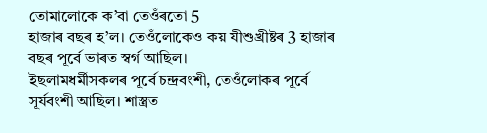তোমালোকে ক’বা তেওঁৰতো 5
হাজাৰ বছৰ হ’ল। তেওঁলোকেও কয় যীশুখ্ৰীষ্টৰ 3 হাজাৰ বছৰ পূৰ্বে ভাৰত স্বৰ্গ আছিল।
ইছলামধৰ্মীসকলৰ পূৰ্বে চন্দ্ৰবংশী, তেওঁলোকৰ পূৰ্বে সূৰ্যবংশী আছিল। শাস্ত্ৰত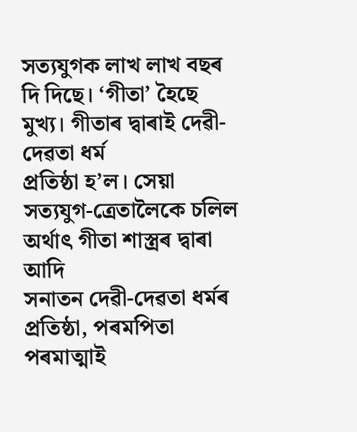সত্যযুগক লাখ লাখ বছৰ দি দিছে। ‘গীতা’ হৈছে মুখ্য। গীতাৰ দ্বাৰাই দেৱী-দেৱতা ধৰ্ম
প্ৰতিষ্ঠা হ’ল। সেয়া সত্যযুগ-ত্ৰেতালৈকে চলিল অৰ্থাৎ গীতা শাস্ত্ৰৰ দ্বাৰা আদি
সনাতন দেৱী-দেৱতা ধৰ্মৰ প্ৰতিষ্ঠা, পৰমপিতা পৰমাত্মাই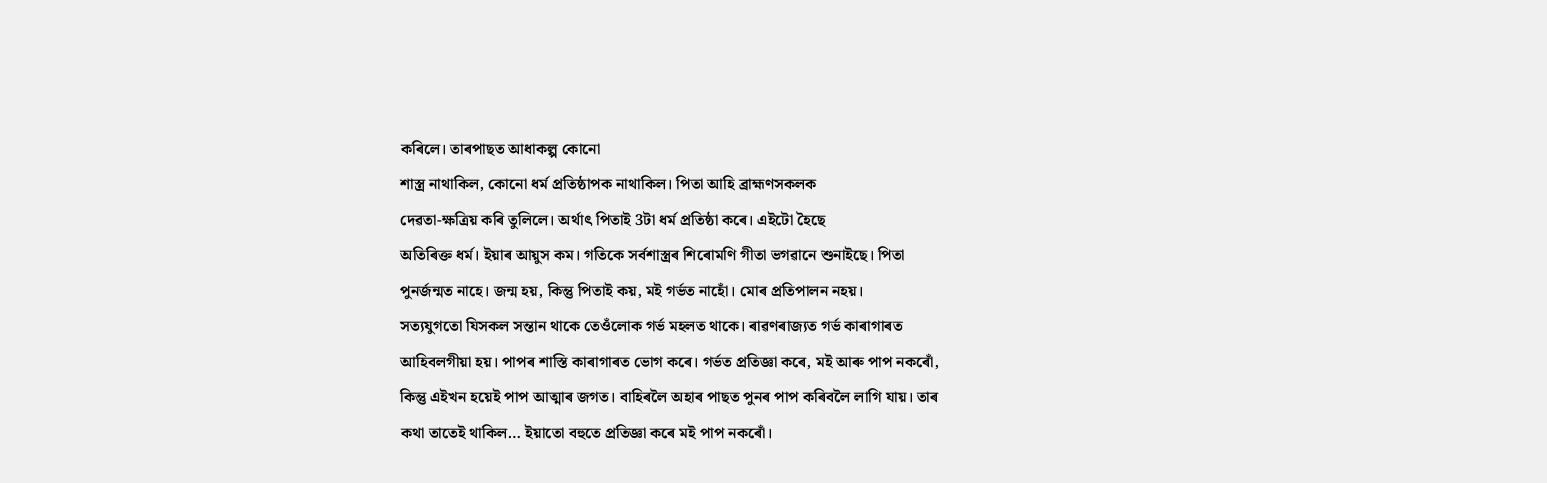কৰিলে। তাৰপাছত আধাকল্প কোনো
শাস্ত্ৰ নাথাকিল, কোনো ধৰ্ম প্ৰতিষ্ঠাপক নাথাকিল। পিতা আহি ব্ৰাহ্মণসকলক
দেৱতা-ক্ষত্ৰিয় কৰি তুলিলে। অৰ্থাৎ পিতাই 3টা ধৰ্ম প্ৰতিষ্ঠা কৰে। এইটো হৈছে
অতিৰিক্ত ধৰ্ম। ইয়াৰ আয়ুস কম। গতিকে সৰ্বশাস্ত্ৰৰ শিৰোমণি গীতা ভগৱানে শুনাইছে। পিতা
পুনৰ্জন্মত নাহে। জন্ম হয়, কিন্তু পিতাই কয়, মই গৰ্ভত নাহোঁ। মোৰ প্ৰতিপালন নহয়।
সত্যযুগতো যিসকল সন্তান থাকে তেওঁলোক গৰ্ভ মহলত থাকে। ৰাৱণৰাজ্যত গৰ্ভ কাৰাগাৰত
আহিবলগীয়া হয়। পাপৰ শাস্তি কাৰাগাৰত ভোগ কৰে। গৰ্ভত প্ৰতিজ্ঞা কৰে, মই আৰু পাপ নকৰোঁ,
কিন্তু এইখন হয়েই পাপ আত্মাৰ জগত। বাহিৰলৈ অহাৰ পাছত পুনৰ পাপ কৰিবলৈ লাগি যায়। তাৰ
কথা তাতেই থাকিল… ইয়াতো বহুতে প্ৰতিজ্ঞা কৰে মই পাপ নকৰোঁ।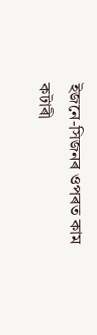ইজনে-সিজনৰ ওপৰত কাম
কটাৰী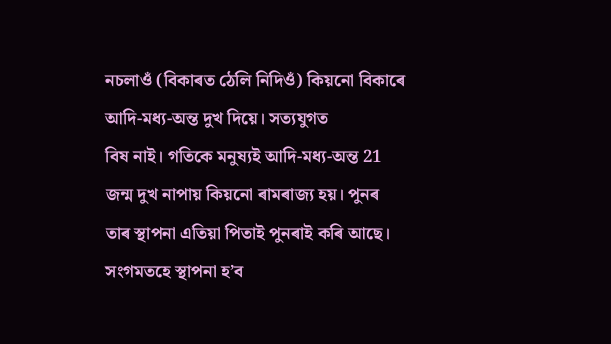নচলাওঁ (বিকাৰত ঠেলি নিদিওঁ) কিয়নো বিকাৰে আদি-মধ্য-অন্ত দুখ দিয়ে। সত্যযুগত
বিষ নাই। গতিকে মনুষ্যই আদি-মধ্য-অন্ত 21 জন্ম দুখ নাপায় কিয়নো ৰামৰাজ্য হয়। পুনৰ
তাৰ স্থাপনা এতিয়া পিতাই পুনৰাই কৰি আছে। সংগমতহে স্থাপনা হ’ব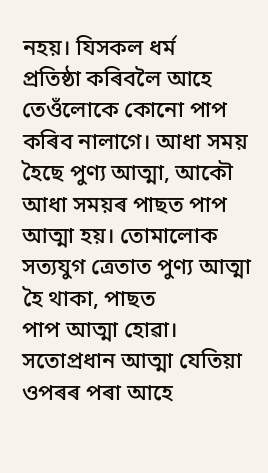নহয়। যিসকল ধৰ্ম
প্ৰতিষ্ঠা কৰিবলৈ আহে তেওঁলোকে কোনো পাপ কৰিব নালাগে। আধা সময় হৈছে পুণ্য আত্মা, আকৌ
আধা সময়ৰ পাছত পাপ আত্মা হয়। তোমালোক সত্যযুগ ত্ৰেতাত পুণ্য আত্মা হৈ থাকা, পাছত
পাপ আত্মা হোৱা। সতোপ্ৰধান আত্মা যেতিয়া ওপৰৰ পৰা আহে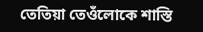তেতিয়া তেওঁলোকে শাস্তি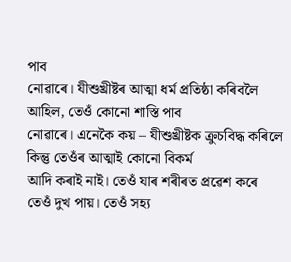পাব
নোৱাৰে। যীশুখ্ৰীষ্টৰ আত্মা ধৰ্ম প্ৰতিষ্ঠা কৰিবলৈ আহিল, তেওঁ কোনো শাস্তি পাব
নোৱাৰে। এনেকৈ কয় – যীশুখ্ৰীষ্টক ক্ৰুচবিদ্ধ কৰিলে কিন্তু তেওঁৰ আত্মাই কোনো বিকৰ্ম
আদি কৰাই নাই। তেওঁ যাৰ শৰীৰত প্ৰৱেশ কৰে তেওঁ দুখ পায়। তেওঁ সহ্য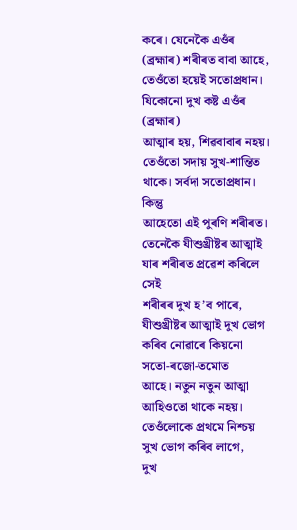কৰে। যেনেকৈ এওঁৰ
(ব্ৰহ্মাৰ) শৰীৰত বাবা আহে, তেওঁতো হয়েই সতোপ্ৰধান। যিকোনো দুখ কষ্ট এওঁৰ (ব্ৰহ্মাৰ)
আত্মাৰ হয়, শিৱবাবাৰ নহয়। তেওঁতো সদায় সুখ-শান্তিত থাকে। সৰ্বদা সতোপ্ৰধান। কিন্তু
আহেতো এই পুৰণি শৰীৰত। তেনেকৈ যীশুখ্ৰীষ্টৰ আত্মাই যাৰ শৰীৰত প্ৰৱেশ কৰিলে সেই
শৰীৰৰ দুখ হ’ব পাৰে, যীশুখ্ৰীষ্টৰ আত্মাই দুখ ভোগ কৰিব নোৱাৰে কিয়নো সতো-ৰজো-তমোত
আহে। নতুন নতুন আত্মা আহিওতো থাকে নহয়। তেওঁলোকে প্ৰথমে নিশ্চয় সুখ ভোগ কৰিব লাগে,
দুখ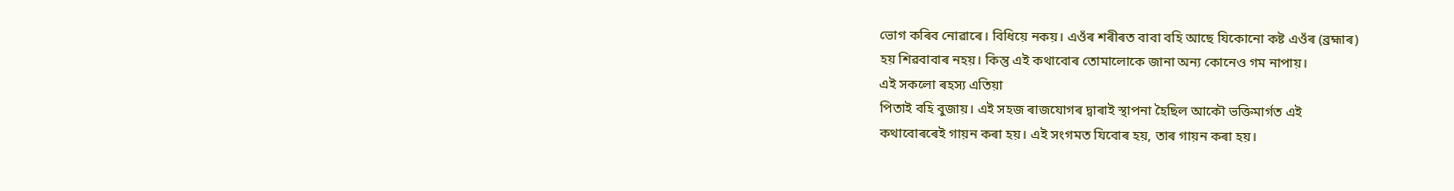ভোগ কৰিব নোৱাৰে। বিধিয়ে নকয়। এওঁৰ শৰীৰত বাবা বহি আছে যিকোনো কষ্ট এওঁৰ (ব্ৰহ্মাৰ)
হয় শিৱবাবাৰ নহয়। কিন্তু এই কথাবোৰ তোমালোকে জানা অন্য কোনেও গম নাপায়।
এই সকলো ৰহস্য এতিয়া
পিতাই বহি বুজায়। এই সহজ ৰাজযোগৰ দ্বাৰাই স্থাপনা হৈছিল আকৌ ভক্তিমাৰ্গত এই
কথাবোৰৰেই গায়ন কৰা হয়। এই সংগমত যিবোৰ হয়, তাৰ গায়ন কৰা হয়।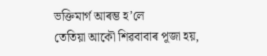ভক্তিমাৰ্গ আৰম্ভ হ’লে
তেতিয়া আকৌ শিৱবাবাৰ পূজা হয়,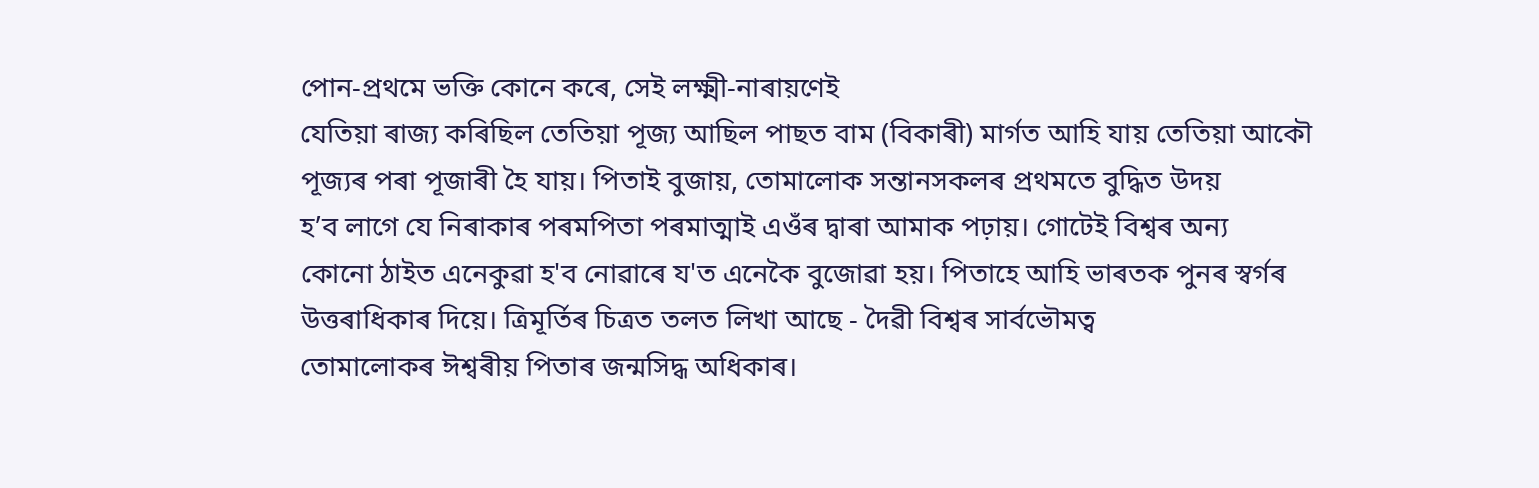পোন-প্ৰথমে ভক্তি কোনে কৰে, সেই লক্ষ্মী-নাৰায়ণেই
যেতিয়া ৰাজ্য কৰিছিল তেতিয়া পূজ্য আছিল পাছত বাম (বিকাৰী) মাৰ্গত আহি যায় তেতিয়া আকৌ
পূজ্যৰ পৰা পূজাৰী হৈ যায়। পিতাই বুজায়, তোমালোক সন্তানসকলৰ প্ৰথমতে বুদ্ধিত উদয়
হ’ব লাগে যে নিৰাকাৰ পৰমপিতা পৰমাত্মাই এওঁৰ দ্বাৰা আমাক পঢ়ায়। গোটেই বিশ্বৰ অন্য
কোনো ঠাইত এনেকুৱা হ'ব নোৱাৰে য'ত এনেকৈ বুজোৱা হয়। পিতাহে আহি ভাৰতক পুনৰ স্বৰ্গৰ
উত্তৰাধিকাৰ দিয়ে। ত্ৰিমূৰ্তিৰ চিত্ৰত তলত লিখা আছে - দৈৱী বিশ্বৰ সাৰ্বভৌমত্ব
তোমালোকৰ ঈশ্বৰীয় পিতাৰ জন্মসিদ্ধ অধিকাৰ।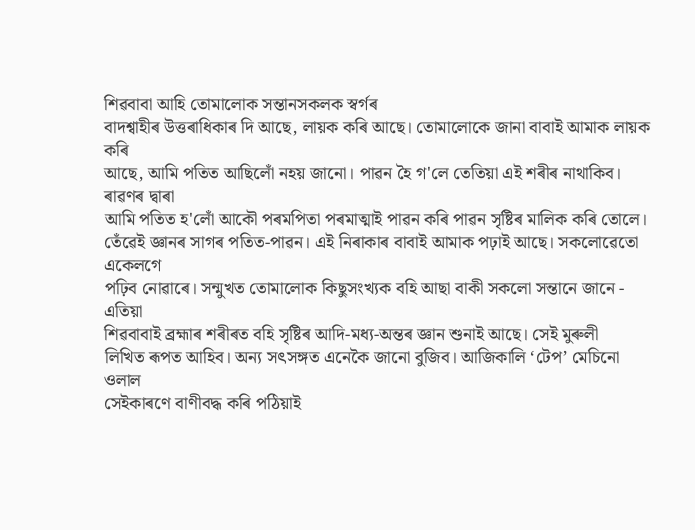শিৱবাবা আহি তোমালোক সন্তানসকলক স্বৰ্গৰ
বাদশ্বাহীৰ উত্তৰাধিকাৰ দি আছে, লায়ক কৰি আছে। তোমালোকে জানা বাবাই আমাক লায়ক কৰি
আছে, আমি পতিত আছিলোঁ নহয় জানো। পাৱন হৈ গ'লে তেতিয়া এই শৰীৰ নাথাকিব। ৰাৱণৰ দ্বাৰা
আমি পতিত হ'লোঁ আকৌ পৰমপিতা পৰমাত্মাই পাৱন কৰি পাৱন সৃষ্টিৰ মালিক কৰি তোলে।
তেঁৱেই জ্ঞানৰ সাগৰ পতিত-পাৱন। এই নিৰাকাৰ বাবাই আমাক পঢ়াই আছে। সকলোৱেতো একেলগে
পঢ়িব নোৱাৰে। সন্মুখত তোমালোক কিছুসংখ্যক বহি আছা বাকী সকলো সন্তানে জানে - এতিয়া
শিৱবাবাই ব্ৰহ্মাৰ শৰীৰত বহি সৃষ্টিৰ আদি-মধ্য-অন্তৰ জ্ঞান শুনাই আছে। সেই মুৰুলী
লিখিত ৰূপত আহিব। অন্য সৎসঙ্গত এনেকৈ জানো বুজিব। আজিকালি ‘টেপ’ মেচিনো ওলাল
সেইকাৰণে বাণীবদ্ধ কৰি পঠিয়াই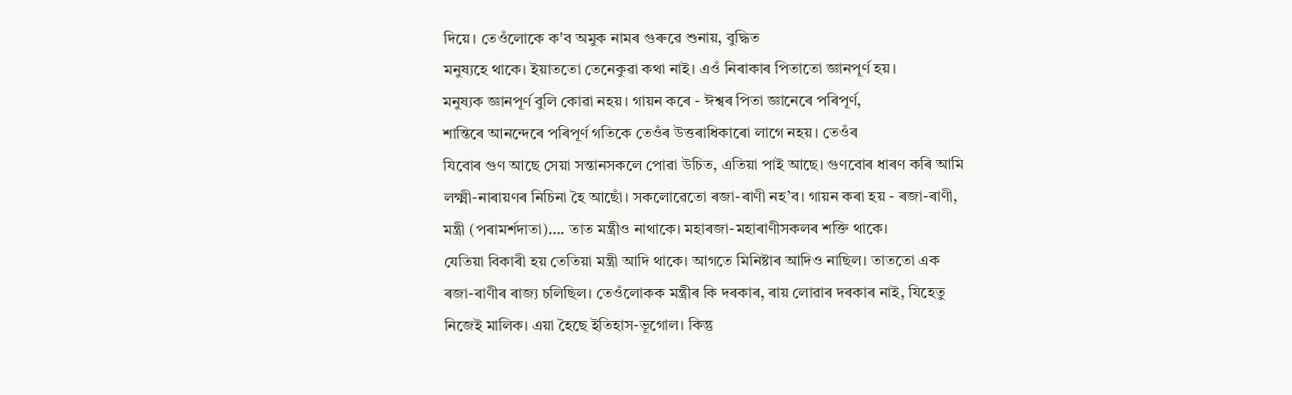দিয়ে। তেওঁলোকে ক'ব অমুক নামৰ গুৰুৱে শুনায়, বুদ্ধিত
মনুষ্যহে থাকে। ইয়াততো তেনেকুৱা কথা নাই। এওঁ নিৰাকাৰ পিতাতো জ্ঞানপূৰ্ণ হয়।
মনুষ্যক জ্ঞানপূৰ্ণ বুলি কোৱা নহয়। গায়ন কৰে - ঈশ্বৰ পিতা জ্ঞানেৰে পৰিপূৰ্ণ,
শান্তিৰে আনন্দেৰে পৰিপূৰ্ণ গতিকে তেওঁৰ উত্তৰাধিকাৰো লাগে নহয়। তেওঁৰ
যিবোৰ গুণ আছে সেয়া সন্তানসকলে পোৱা উচিত, এতিয়া পাই আছে। গুণবোৰ ধাৰণ কৰি আমি
লক্ষ্মী-নাৰায়ণৰ নিচিনা হৈ আছোঁ। সকলোৱেতো ৰজা-ৰাণী নহ’ব। গায়ন কৰা হয় - ৰজা-ৰাণী,
মন্ত্ৰী (পৰামৰ্শদাতা)…. তাত মন্ত্ৰীও নাথাকে। মহাৰজা-মহাৰাণীসকলৰ শক্তি থাকে।
যেতিয়া বিকাৰী হয় তেতিয়া মন্ত্ৰী আদি থাকে। আগতে মিনিষ্টাৰ আদিও নাছিল। তাততো এক
ৰজা-ৰাণীৰ ৰাজ্য চলিছিল। তেওঁলোকক মন্ত্ৰীৰ কি দৰকাৰ, ৰায় লোৱাৰ দৰকাৰ নাই, যিহেতু
নিজেই মালিক। এয়া হৈছে ইতিহাস-ভূগোল। কিন্তু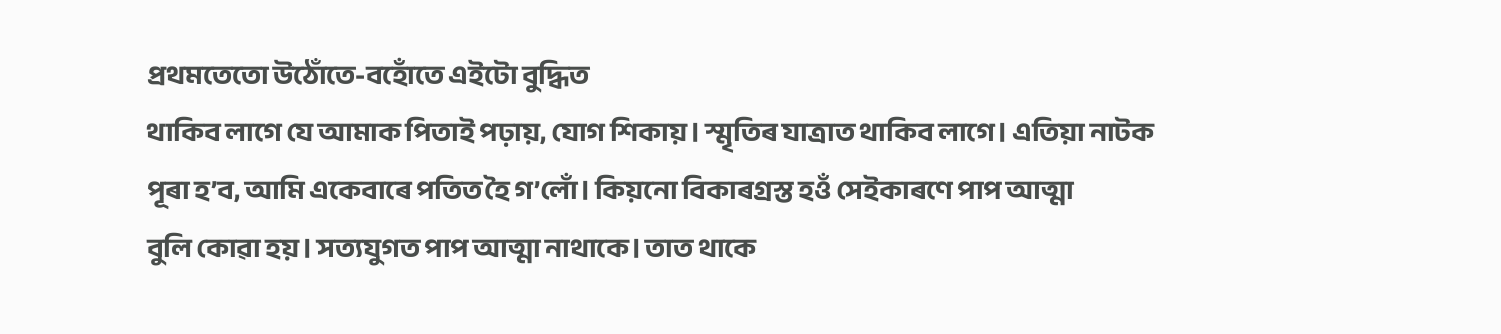প্ৰথমতেতো উঠোঁতে-বহোঁতে এইটো বুদ্ধিত
থাকিব লাগে যে আমাক পিতাই পঢ়ায়, যোগ শিকায়। স্মৃতিৰ যাত্ৰাত থাকিব লাগে। এতিয়া নাটক
পূৰা হ’ব, আমি একেবাৰে পতিত হৈ গ’লোঁ। কিয়নো বিকাৰগ্ৰস্ত হওঁ সেইকাৰণে পাপ আত্মা
বুলি কোৱা হয়। সত্যযুগত পাপ আত্মা নাথাকে। তাত থাকে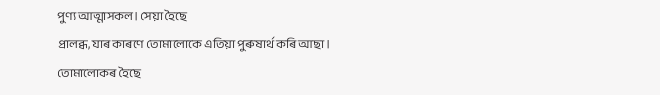পুণ্য আত্মাসকল। সেয়া হৈছে
প্ৰালব্ধ, যাৰ কাৰণে তোমালোকে এতিয়া পুৰুষাৰ্থ কৰি আছা। তোমালোকৰ হৈছে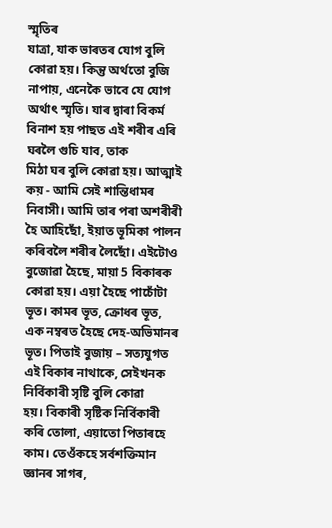স্মৃতিৰ
যাত্ৰা, যাক ভাৰতৰ যোগ বুলি কোৱা হয়। কিন্তু অৰ্থতো বুজি নাপায়, এনেকৈ ভাবে যে যোগ
অৰ্থাৎ স্মৃতি। যাৰ দ্বাৰা বিকৰ্ম বিনাশ হয় পাছত এই শৰীৰ এৰি ঘৰলৈ গুচি যাব, তাক
মিঠা ঘৰ বুলি কোৱা হয়। আত্মাই কয় - আমি সেই শান্তিধামৰ নিবাসী। আমি তাৰ পৰা অশৰীৰী
হৈ আহিছোঁ, ইয়াত ভূমিকা পালন কৰিবলৈ শৰীৰ লৈছোঁ। এইটোও বুজোৱা হৈছে, মায়া 5 বিকাৰক
কোৱা হয়। এয়া হৈছে পাচোঁটা ভূত। কামৰ ভূত, ক্ৰোধৰ ভূত, এক নম্বৰত হৈছে দেহ-অভিমানৰ
ভূত। পিতাই বুজায় – সত্যযুগত এই বিকাৰ নাথাকে, সেইখনক নিৰ্বিকাৰী সৃষ্টি বুলি কোৱা
হয়। বিকাৰী সৃষ্টিক নিৰ্বিকাৰী কৰি তোলা, এয়াতো পিতাৰহে কাম। তেওঁকহে সৰ্বশক্তিমান
জ্ঞানৰ সাগৰ,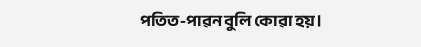পতিত-পাৱন বুলি কোৱা হয়।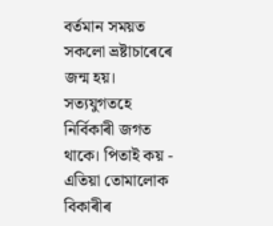বৰ্তমান সময়ত সকলো ভ্ৰষ্টাচাৰেৰে জন্ম হয়।
সত্যযুগতহে নিৰ্বিকাৰী জগত থাকে। পিতাই কয় - এতিয়া তোমালোক বিকাৰীৰ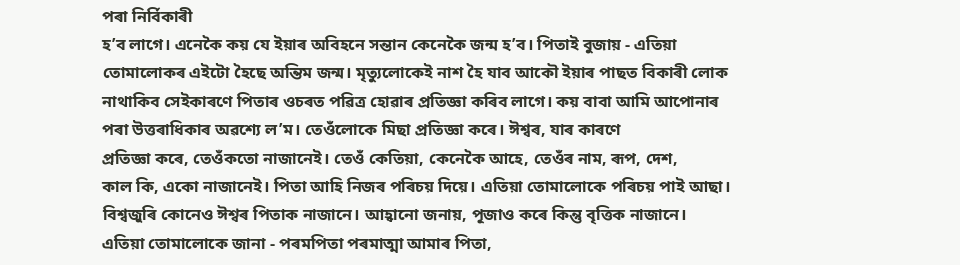পৰা নিৰ্বিকাৰী
হ’ব লাগে। এনেকৈ কয় যে ইয়াৰ অবিহনে সন্তান কেনেকৈ জন্ম হ’ব। পিতাই বুজায় - এতিয়া
তোমালোকৰ এইটো হৈছে অন্তিম জন্ম। মৃত্যুলোকেই নাশ হৈ যাব আকৌ ইয়াৰ পাছত বিকাৰী লোক
নাথাকিব সেইকাৰণে পিতাৰ ওচৰত পৱিত্ৰ হোৱাৰ প্ৰতিজ্ঞা কৰিব লাগে। কয় বাবা আমি আপোনাৰ
পৰা উত্তৰাধিকাৰ অৱশ্যে ল’ম। তেওঁলোকে মিছা প্ৰতিজ্ঞা কৰে। ঈশ্বৰ, যাৰ কাৰণে
প্ৰতিজ্ঞা কৰে, তেওঁকতো নাজানেই। তেওঁ কেতিয়া, কেনেকৈ আহে, তেওঁৰ নাম, ৰূপ, দেশ,
কাল কি, একো নাজানেই। পিতা আহি নিজৰ পৰিচয় দিয়ে। এতিয়া তোমালোকে পৰিচয় পাই আছা।
বিশ্বজুৰি কোনেও ঈশ্বৰ পিতাক নাজানে। আহ্বানো জনায়, পূজাও কৰে কিন্তু বৃত্তিক নাজানে।
এতিয়া তোমালোকে জানা - পৰমপিতা পৰমাত্মা আমাৰ পিতা,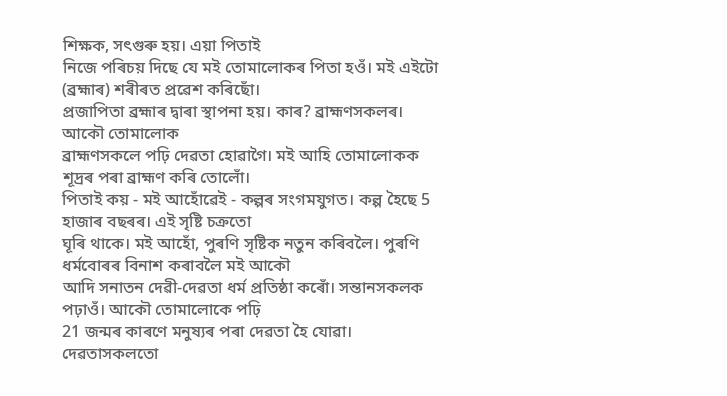শিক্ষক, সৎগুৰু হয়। এয়া পিতাই
নিজে পৰিচয় দিছে যে মই তোমালোকৰ পিতা হওঁ। মই এইটো (ব্ৰহ্মাৰ) শৰীৰত প্ৰৱেশ কৰিছোঁ।
প্ৰজাপিতা ব্ৰহ্মাৰ দ্বাৰা স্থাপনা হয়। কাৰ? ব্ৰাহ্মণসকলৰ। আকৌ তোমালোক
ব্ৰাহ্মণসকলে পঢ়ি দেৱতা হোৱাগৈ। মই আহি তোমালোকক শূদ্ৰৰ পৰা ব্ৰাহ্মণ কৰি তোলোঁ।
পিতাই কয় - মই আহোঁৱেই - কল্পৰ সংগমযুগত। কল্প হৈছে 5 হাজাৰ বছৰৰ। এই সৃষ্টি চক্ৰতো
ঘূৰি থাকে। মই আহোঁ, পুৰণি সৃষ্টিক নতুন কৰিবলৈ। পুৰণি ধৰ্মবোৰৰ বিনাশ কৰাবলৈ মই আকৌ
আদি সনাতন দেৱী-দেৱতা ধৰ্ম প্ৰতিষ্ঠা কৰোঁ। সন্তানসকলক পঢ়াওঁ। আকৌ তোমালোকে পঢ়ি
21 জন্মৰ কাৰণে মনুষ্যৰ পৰা দেৱতা হৈ যোৱা। দেৱতাসকলতো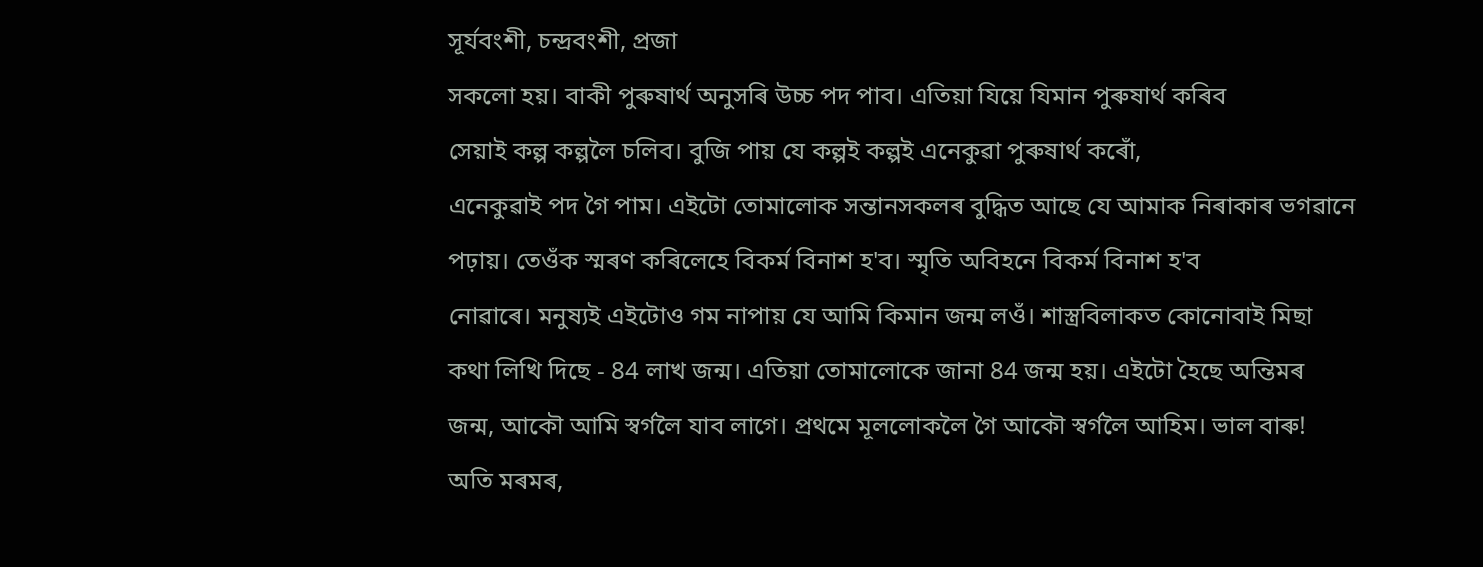সূৰ্যবংশী, চন্দ্ৰবংশী, প্ৰজা
সকলো হয়। বাকী পুৰুষাৰ্থ অনুসৰি উচ্চ পদ পাব। এতিয়া যিয়ে যিমান পুৰুষাৰ্থ কৰিব
সেয়াই কল্প কল্পলৈ চলিব। বুজি পায় যে কল্পই কল্পই এনেকুৱা পুৰুষাৰ্থ কৰোঁ,
এনেকুৱাই পদ গৈ পাম। এইটো তোমালোক সন্তানসকলৰ বুদ্ধিত আছে যে আমাক নিৰাকাৰ ভগৱানে
পঢ়ায়। তেওঁক স্মৰণ কৰিলেহে বিকৰ্ম বিনাশ হ'ব। স্মৃতি অবিহনে বিকৰ্ম বিনাশ হ'ব
নোৱাৰে। মনুষ্যই এইটোও গম নাপায় যে আমি কিমান জন্ম লওঁ। শাস্ত্ৰবিলাকত কোনোবাই মিছা
কথা লিখি দিছে - 84 লাখ জন্ম। এতিয়া তোমালোকে জানা 84 জন্ম হয়। এইটো হৈছে অন্তিমৰ
জন্ম, আকৌ আমি স্বৰ্গলৈ যাব লাগে। প্ৰথমে মূললোকলৈ গৈ আকৌ স্বৰ্গলৈ আহিম। ভাল বাৰু!
অতি মৰমৰ,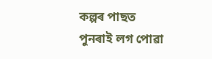কল্পৰ পাছত
পুনৰাই লগ পোৱা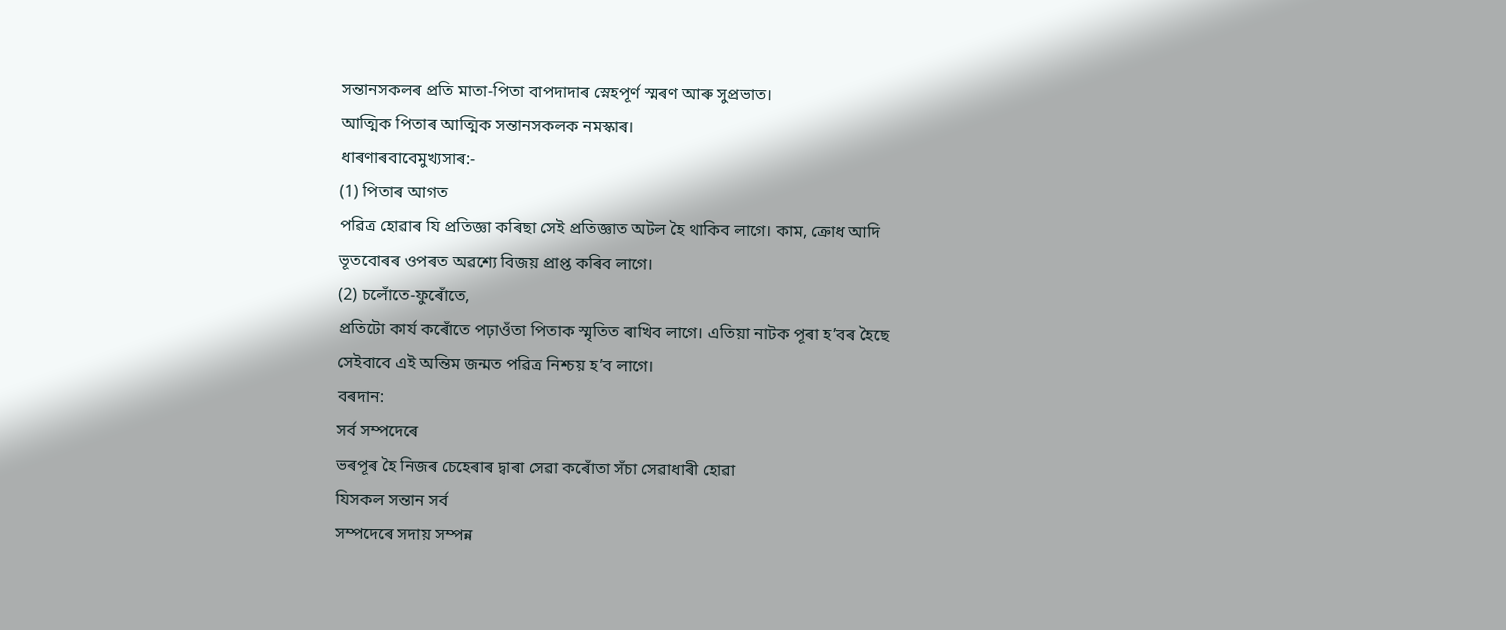সন্তানসকলৰ প্ৰতি মাতা-পিতা বাপদাদাৰ স্নেহপূৰ্ণ স্মৰণ আৰু সুপ্ৰভাত।
আত্মিক পিতাৰ আত্মিক সন্তানসকলক নমস্কাৰ।
ধাৰণাৰবাবেমুখ্যসাৰ:-
(1) পিতাৰ আগত
পৱিত্ৰ হোৱাৰ যি প্ৰতিজ্ঞা কৰিছা সেই প্ৰতিজ্ঞাত অটল হৈ থাকিব লাগে। কাম, ক্ৰোধ আদি
ভূতবোৰৰ ওপৰত অৱশ্যে বিজয় প্ৰাপ্ত কৰিব লাগে।
(2) চলোঁতে-ফুৰোঁতে,
প্ৰতিটো কাৰ্য কৰোঁতে পঢ়াওঁতা পিতাক স্মৃতিত ৰাখিব লাগে। এতিয়া নাটক পূৰা হ’বৰ হৈছে
সেইবাবে এই অন্তিম জন্মত পৱিত্ৰ নিশ্চয় হ’ব লাগে।
বৰদান:
সৰ্ব সম্পদেৰে
ভৰপূৰ হৈ নিজৰ চেহেৰাৰ দ্বাৰা সেৱা কৰোঁতা সঁচা সেৱাধাৰী হোৱা
যিসকল সন্তান সৰ্ব
সম্পদেৰে সদায় সম্পন্ন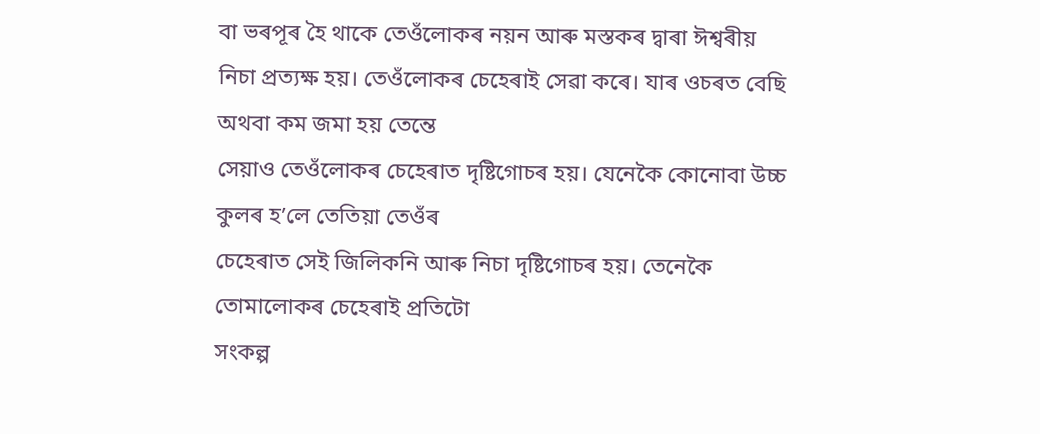বা ভৰপূৰ হৈ থাকে তেওঁলোকৰ নয়ন আৰু মস্তকৰ দ্বাৰা ঈশ্বৰীয়
নিচা প্ৰত্যক্ষ হয়। তেওঁলোকৰ চেহেৰাই সেৱা কৰে। যাৰ ওচৰত বেছি অথবা কম জমা হয় তেন্তে
সেয়াও তেওঁলোকৰ চেহেৰাত দৃষ্টিগোচৰ হয়। যেনেকৈ কোনোবা উচ্চ কুলৰ হ’লে তেতিয়া তেওঁৰ
চেহেৰাত সেই জিলিকনি আৰু নিচা দৃষ্টিগোচৰ হয়। তেনেকৈ তোমালোকৰ চেহেৰাই প্ৰতিটো
সংকল্প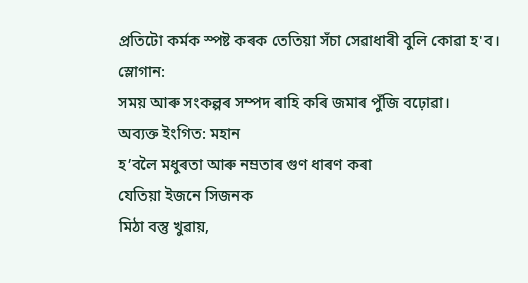প্ৰতিটো কৰ্মক স্পষ্ট কৰক তেতিয়া সঁচা সেৱাধাৰী বুলি কোৱা হ'ব।
স্লোগান:
সময় আৰু সংকল্পৰ সম্পদ ৰাহি কৰি জমাৰ পুঁজি বঢ়োৱা।
অব্যক্ত ইংগিত: মহান
হ’বলৈ মধুৰতা আৰু নম্ৰতাৰ গুণ ধাৰণ কৰা
যেতিয়া ইজনে সিজনক
মিঠা বস্তু খুৱায়,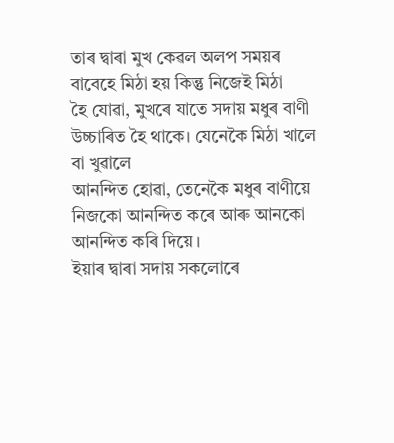তাৰ দ্বাৰা মুখ কেৱল অলপ সময়ৰ বাবেহে মিঠা হয় কিন্তু নিজেই মিঠা
হৈ যোৱা, মুখৰে যাতে সদায় মধুৰ বাণী উচ্চাৰিত হৈ থাকে। যেনেকৈ মিঠা খালে বা খুৱালে
আনন্দিত হোৱা, তেনেকৈ মধুৰ বাণীয়ে নিজকো আনন্দিত কৰে আৰু আনকো আনন্দিত কৰি দিয়ে।
ইয়াৰ দ্বাৰা সদায় সকলোৰে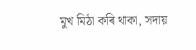মুখ মিঠা কৰি থাকা, সদায়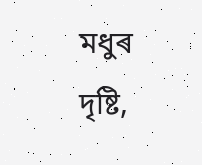মধুৰ দৃষ্টি,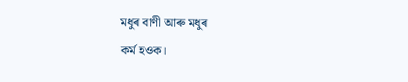মধুৰ বাণী আৰু মধুৰ
কৰ্ম হওক।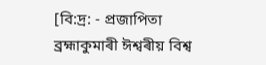[বি:দ্ৰ: - প্ৰজাপিতা
ব্ৰহ্মাকুমাৰী ঈশ্বৰীয় বিশ্ব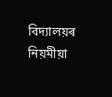বিদ্যালয়ৰ নিয়মীয়া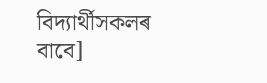বিদ্যাৰ্থীসকলৰ বাবে]